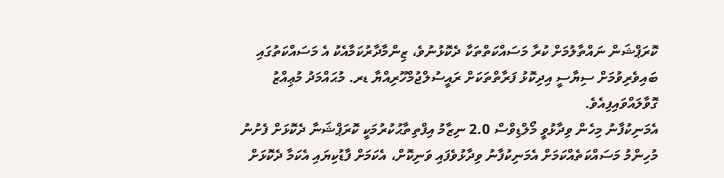ކޮރަޕްޝަން ނައްތާލުމަށް ކުރާ މަސައްކަތްތަކާ ދެކޮޅުނުވެ، ޒިންމާދާރުކަމާއެކު އެ މަސައްކަތުގައި ބައިވެރިވުމަށް ސިޔާސީ އިދިކޮޅު ފަރާތްތަކަށް ރައީސުލްޖުމްހޫރިއްޔާ ޑރ. މުޙައްމަދު މުޢިއްޒު ގޮވާލައްވައިފިއެވެ.
އެމަނިކުފާނު މިހެން ވިދާޅުވީ މޯލްޑިވްސް 2.0 ނިޒާމު އިފްތިތާޙުކުރުމަކީ ކޮރަޕްޝަނާ ދެކޮޅަށް ފެށުނު މުހިންމު މަސައްކަތެއްކަމަށް އެމަނިކުފާނު ވިދާޅުވެފައި ވަނިކޮށް، އެކަމަށް ފާޑުކިޔައި އެކަމާ ދެކޮޅަށް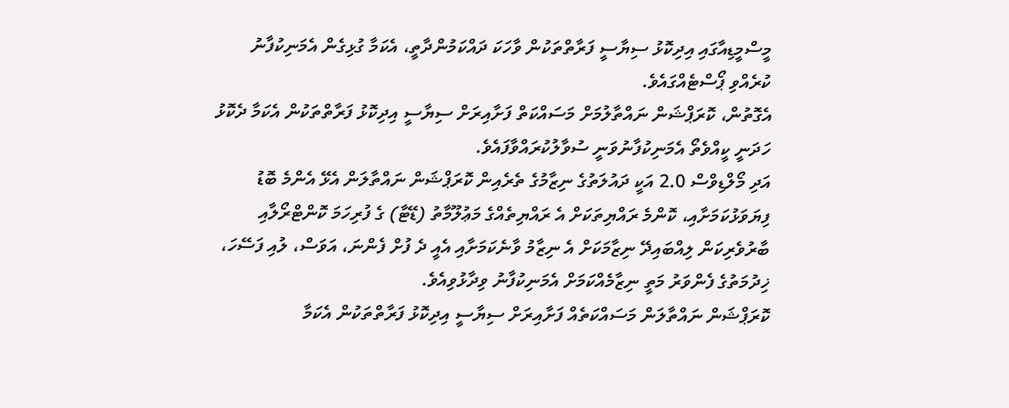މީސްމީޑިއާގައި އިދިކޮޅު ސިޔާސީ ފަރާތްތަކުން ވާހަކަ ދައްކަމުންދާތީ، އެކަމާ ގުޅިގެން އެމަނިކުފާނު ކުރެއްވި ޕޯސްޓެއްގައެވެ.
އެގޮތުން، ކޮރަޕްޝަން ނައްތާލުމަށް މަސައްކަތް ފަށާއިރަށް ސިޔާސީ އިދިކޮޅު ފަރާތްތަކުން އެކަމާ ދެކޮޅު ހަދަނީ ކީއްވެތޯ އެމަނިކުފާނުވަނީ ސުވާލުކުރައްވާފައެވެ.
އަދި މޯލްޑިވްސް 2.0 އަކީ ދައުލަތުގެ ނިޒާމުގެ ތެރެއިން ކޮރަޕްޝަން ނައްތާލަން އެޅޭ އެންމެ ބޮޑު ފިޔަވަޅުކަމަށާއި، ކޮންމެ ރައްޔިތަކަށް އެ ރައްޔިތެއްގެ މަޢުލޫމާތު (ޑޭޓާ) ގެ ފުރިހަމަ ކޮންޓްރޯލާއި ބާރުވެރިކަން ލިއްބައިދޭ ނިޒާމަކަށް އެ ނިޒާމު ވާނެކަމަށާއި އެއީ ދެ ފުށް ފެންނަ، އަވަސް، ލުއި ފަސޭހަ، ޚިދުމަތުގެ ފެންވަރު މަތީ ނިޒާމެއްކަމަށް އެމަނިކުފާނު ވިދާޅުވިއެވެ.
ކޮރަޕްޝަން ނައްތާލަން މަސައްކަތެއް ފަށާއިރަށް ސިޔާސީ އިދިކޮޅު ފަރާތްތަކުން އެކަމާ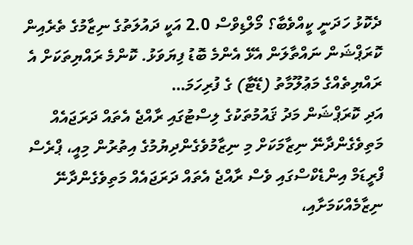ދެކޮޅު ހަދަނީ ކީއްވެބާ؟ މޯލްޑިވްސް 2.0 އަކީ ދައުލަތުގެ ނިޒާމުގެ ތެރެއިން ކޮރަޕްޝަން ނައްތާލަން އެޅޭ އެންމެ ބޮޑު ފިޔަވަޅު. ކޮންމެ ރައްޔިތަކަށް އެ ރައްޔިތެއްގެ މަޢުލޫމާތު (ޑޭޓާ) ގެ ފުރިހަމަ…
އަދި ކޮރަޕްޝަން މަދު ޤައުމުތަކުގެ ލިސްޓުގައި ރާއްޖެ އެތައް ދަރަޖައެއް މަތިވެގެންދާނޭ ނިޒާމަކަށް މި ނިޒާމުވެގެންދިޔުމުގެ އިތުރުން މިއީ، ޕްރެސް ފްރީޑަމް އިންޑެކްސްގައި ވެސް ރާއްޖެ އެތައް ދަރަޖައެއް މަތިވެގެންދާނޭ ނިޒާމެއްކަމަށާއި،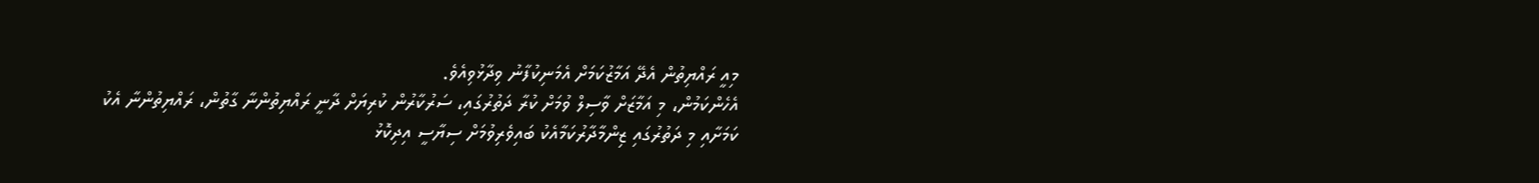މިއީ ރައްޔިތުން އެދޭ އަމާޒުކަމަށް އެމަނިކުފާނު ވިދާޅުވިއެވެ.
އެހެންކަމުން، މި އަމާޒަށް ވާސިލް ވުމަށް ކުރާ ދަތުރުގައި، ސަރުކާރުން ކުރިޔަށް ދާނީ ރައްޔިތުންނާ ގާތުން، ރައްޔިތުންނާ އެކު ކަމަށާއި މި ދަތުރުގައި ޒިންމާދާރުކަމާއެކު ބައިވެރިވުމަށް ސިޔާސީ އިދިކޮޅު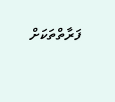ފަރާތްތަކަށް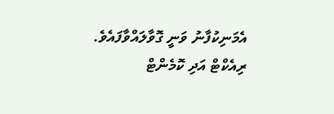އެމަނިކުފާނު ވަނީ ގޮވާލައްވާފައެވެ.
ރިއެކްޓް އަދި ކޮމެންޓް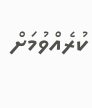ކުރެއްވުމަށް